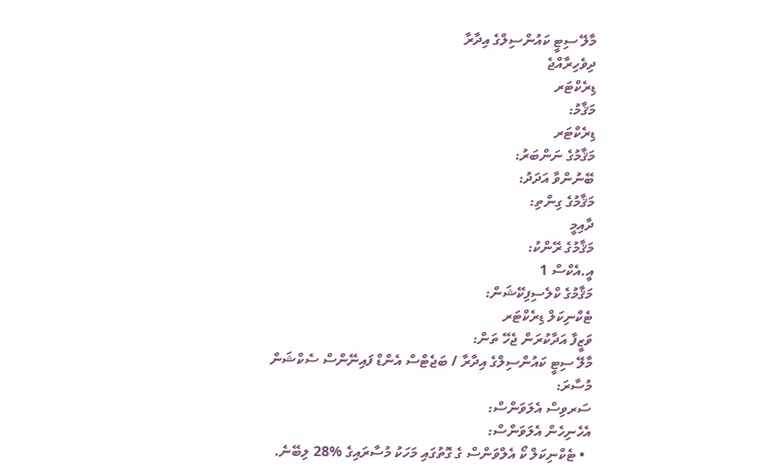މާލޭ ސިޓީ ކައުންސިލްގެ އިދާރާ
ދިވެހިރާއްޖެ
ޑިރެކްޓަރ
މަޤާމު:
ޑިރެކްޓަރ
މަޤާމުގެ ނަންބަރު:
ބޭނުންވާ އަދަދު:
މަޤާމުގެ ގިންތި:
ދާއިމީ
މަޤާމުގެ ރޭންކު:
އީ.އެކްސް 1
މަޤާމުގެ ކްލެސިފިކޭޝަން:
ޓެކްނިކަލް ޑިރެކްޓަރ
ވަޒީފާ އަދާކުރަން ޖެހޭ ތަން:
މާލޭ ސިޓީ ކައުންސިލްގެ އިދާރާ / ބަޖެޓްސް އެންޑް ފައިނޭންސް ސެކްޝަން
މުސާރަ:
ސަރވިސް އެލަވަންސް:
އެހެނިހެން އެލަވަންސް:
  • ޓެކްނިކަލް ކޯ އެލްވަންސް ގެ ގޮތުގައި މަހަކު މުސާރައިގެ %28 ލިބޭނެ.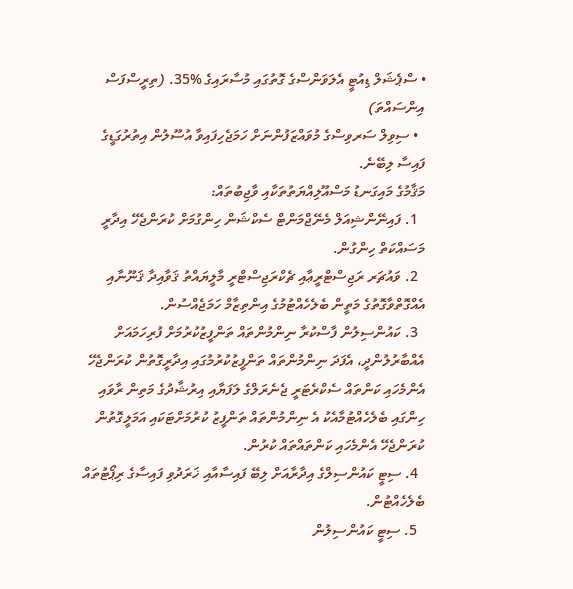• ސްޕެޝަލް ޑިއުޓީ އެލަވަންސްގެ ގޮތުގައި މުސާރައިގެ %35. (ތިރީސްފަސް އިންސައްތަ)
  • ސިވިލް ސަރވިސްގެ މުވައްޒަފުންނަށް ހަމަޖެހިފައިވާ އުސޫލުން އިތުރުގަޑީގެ ފައިސާ ލިބޭނެ.
މަޤާމުގެ މައިގަނޑު މަސްއޫލިއްޔަތުތަކާއި ވާޖިބުތައް:
  1. ފައިނޭންޝިއަލް މެނޭޖްމަންޓް ސެކްޝަން ހިންގުމަށް ކުރަންޖެހޭ އިދާރީ މަސައްކަތް ހިންގުން.
  2. ވައުޗަރ ރަޖިސްޓްރީޢާއި ޗެކްރަޖިސްޓްރީ މާލީޔައްތު ޤަވާއިދާ ޤަނޫނާއި އެއްގޮތްވާގޮތުގެ މަތީން ބެލެހެއްޓުމުގެ އިންތިޒާމް ހަމަޖެއްސުން.
  3. ކައުންސިލުން ފާސްކުރާ ނިންމުންތައް ތަންފީޒުކުރުމަށް ފުރިހަމައަށް އެއްބާރުލުންދީ، އެފަދަ ނިންމުންތައް ތަންފީޒުކުރުމުގައި އިދާރީގޮތުން ކުރަންޖެހޭ އެންމެހައި ކަންތައް ސެކްރެޓަރީ ޖެނެރަލްގެ ލަފަޔާއި އިރުޝާދުގެ މަތިން ރާވައި ހިންގައި ބެލެހެއްޓުމާއެކު އެ ނިންމުންތައް ތަންފީޒު ކުރުމަށްޓަކައި އަމަލީގޮތުން ކުރަންޖެހޭ އެންމެހައި ކަންތައްތައް ކުރުން.
  4. ސިޓީ ކައުންސިލްގެ އިދާރާއަށް ލިބޭ ފައިސާއާއި ޚަރަދުވި ފައިސާގެ ރިޕޯޓުތައް ބެލެހެއްޓުން.
  5. ސިޓީ ކައުންސިލުން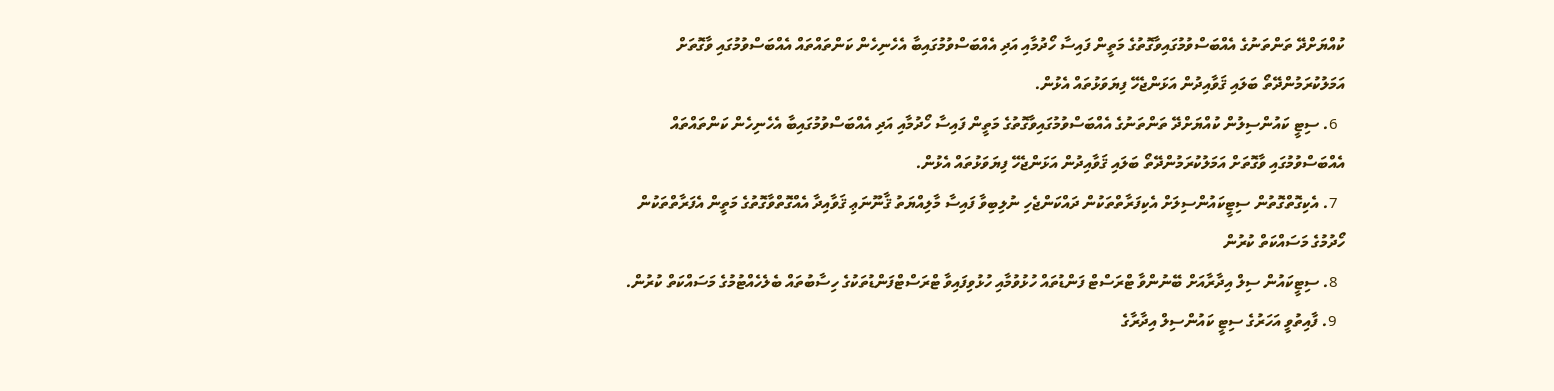ކުއްޔަށްދޭ ތަންތަނުގެ އެއްބަސްވުމުގައިވާގޮތުގެ މަތީން ފައިސާ ހޯދުމާއި އަދި އެއްބަސްވުމުގައިބާ އެހެނިހެން ކަންތައްތައް އެއްބަސްވުމުގައި ވާގޮތަށް އަމަލުކުރަމުންދޭތޯ ބަލައި ޤަވާއިދުން އަޅަންޖެހޭ ފިޔަވަޅުތައް އެޅުން.
  6. ސިޓީ ކައުންސިލުން ކުއްޔަށްދޭ ތަންތަނުގެ އެއްބަސްވުމުގައިވާގޮތުގެ މަތީން ފައިސާ ހޯދުމާއި އަދި އެއްބަސްވުމުގައިބާ އެހެނިހެން ކަންތައްތައް އެއްބަސްވުމުގައި ވާގޮތަށް އަމަލުކުރަމުންދޭތޯ ބަލައި ޤަވާއިދުން އަޅަންޖެހޭ ފިޔަވަޅުތައް އެޅުން.
  7. އެކިގޮތްގޮތުން ސިޓީކައުންސިލަށް އެކިފަރާތްތަކުން ދައްކަންޖެހި ނުލިބިވާ ފައިސާ މާލިއްޔަތު ޤާނޫނަޢި ޤަވާއިދާ އެއްގޮތްވާގޮތުގެ މަތީން އެފަރާތްތަކުން ހޯދުމުގެ މަސައްކަތް ކުރުން
  8. ސިޓީކައުން ސިލް އިދާރާއަށް ބޭނުންވާ ޓްރަސްޓް ފަންޑުތައް ހުޅުވުމާއި ހުޅުވިފައިވާ ޓްރަސްޓްފަންޑުތަކުގެ ހިސާބުތައް ބެލެހެއްޓުމުގެ މަސައްކަތް ކުރުން.
  9. ފާއިތުވީ އަހަރުގެ ސިޓީ ކައުންސިލް އިދާރާގެ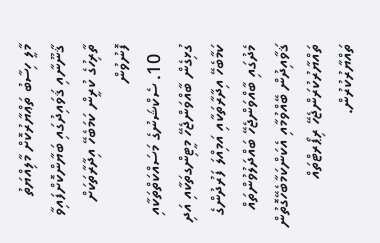މާލީ ހިސާބު ތަޢްޔާރުކޮށް މާލިއްޔަތު ޤާނޫނާއި ޤަވައިދުގައި ބަޔާންކޮށްފައިވާ ތާރިހުގެ ކުރީން ކަމަބެހޭ އިދާރާތަކަށް ފޮނުވުން
  10. ސެކްޝަނުގެ މަސައްކަތްތަކާއި ގުޅިގެން ބާއްވަންޖެހޭ މީޓިންގތަކާއި އަދި ކަމާބެހޭ އިދާރާތަކާއި އަމިއްލަ ފަރުދުންގެ މެދުގައި ބާއްވަންޖެހޭ ބައްދަލުވުންތައް ޤަވާއިދުން ބޭއްވުމާއި އެކަންކަމާބެހޭގޮތުން ތައްޔާރުކުރަންޖެހޭ ރިޕޯރޓްތައް ތައްޔާރުކުރުން.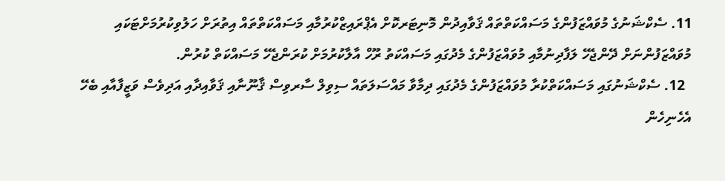11. ސެކްޝަނުގެ މުވައްޒަފުންގެ މަސައްކަތްތައް ޤަވާއިދުން މޮނިޓަރކޮށް އެޕްރައިޒްކުރުމާއި މަސައްކަތްތައް އިތުރަށް ހަލުވިކުރުމަށްޓަކައި މުވައްޒަފުންނަށް ދޭންޖެހޭ ލަފާދިނުމާއި މުވައްޒަފުންގެ މެދުގައި މަސައްކަތު ރޫހް އާލާކުރުމަށް ކުރަންޖެހޭ މަސައްކަތް ކުރުން.
  12. ސެކްޝަނުގައި މަސައްކަތްކުރާ މުވައްޒަފުންގެ މެދުގައި ދިމާވާ މައްސަލަތައް ސިވިލް ސާރވިސް ޤާނޫނާއި ޤަވާއިދާއި އަދިވެސް ވަޒީފާއާއި ބެހޭ އެހެނިހެން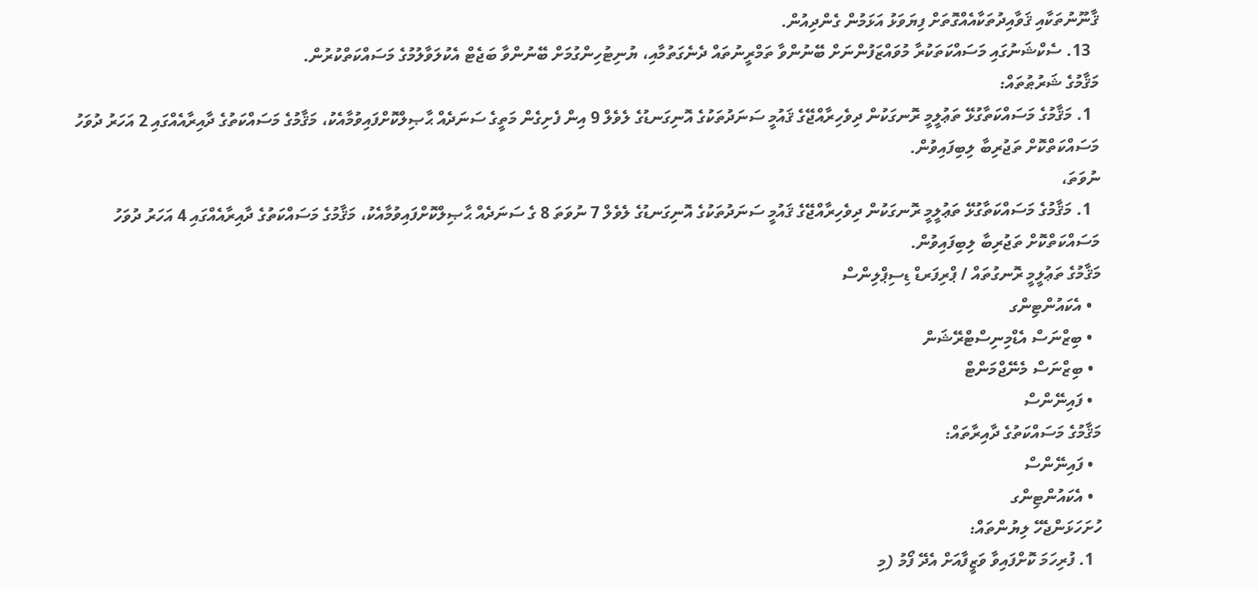ޤާނޫނުތަކާއި ޤަވާއިދުތަކާއެއްގޮތަށް ފިޔަވަޅު އަޅަމުން ގެންދިއުން.
  13. ސެކްޝަނުގައި މަސައްކަތަކުރާ މުވައްޒަފުންނަށް ބޭނުންވާ ތަމްރީނުތައް ދެނެގަތުމާއި، ޔުނިޓުހިންގުމަށް ބޭނުންވާ ބަޖެޓް އެކުލަވާލުމުގެ މަސައްކަތްކުރުން.
މަޤާމުގެ ޝަރުޠުތައް:
  1. މަޤާމުގެ މަސައްކަތާގުޅޭ ތަޢުލީމީ ރޮނގަކުން ދިވެހިރާއްޖޭގެ ޤައުމީ ސަނަދުތަކުގެ އޮނިގަނޑުގެ ލެވެލް 9 އިން ފެށިގެން މަތީގެ ސަނަދެއް ޙާޞިލްކޮށްފައިވުމާއެކު، މަޤާމުގެ މަސައްކަތުގެ ދާއިރާއެއްގައި 2 އަހަރު ދުވަހު މަސައްކަތްކޮށް ތަޖުރިބާ ލިބިފައިވުން.
ނުވަތަ،
  1. މަޤާމުގެ މަސައްކަތާގުޅޭ ތަޢުލީމީ ރޮނގަކުން ދިވެހިރާއްޖޭގެ ޤައުމީ ސަނަދުތަކުގެ އޮނިގަނޑުގެ ލެވެލް 7 ނުވަތަ 8 ގެ ސަނަދެއް ޙާޞިލްކޮށްފައިވުމާއެކު، މަޤާމުގެ މަސައްކަތުގެ ދާއިރާއެއްގައި 4 އަހަރު ދުވަހު މަސައްކަތްކޮށް ތަޖުރިބާ ލިބިފައިވުން.
މަޤާމުގެ ތަޢުލީމީ ރޮނގުތައް / ޕްރިފަރޑް ޑިސިޕްލިންސް
  • އެކައުންޓިންގ
  • ބިޒްނަސް އެޑްމިނިސްޓްރޭޝަން
  • ބިޒްނަސް މެނޭޖްމަންޓް
  • ފައިނޭންސް
މަޤާމުގެ މަސައްކަތުގެ ދާއިރާތައް:
  • ފައިނޭންސް
  • އެކައުންޓިންގ
ހުށަހަޅަންޖެހޭ ލިޔުންތައް:
  1. ފުރިހަމަ ކޮށްފައިވާ ވަޒީފާއަށް އެދޭ ފޯމު (މި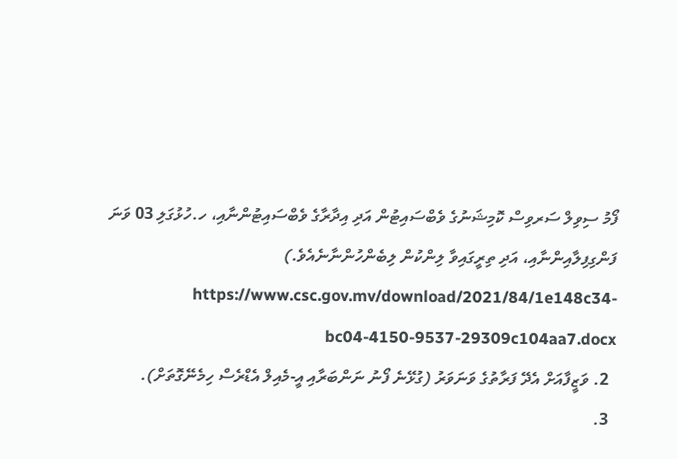ފޯމު ސިވިލް ސަރވިސް ކޮމިޝަނުގެ ވެބްސައިޓުން އަދި އިދާރާގެ ވެބްސައިޓުންނާއި، ހ.ހުޅުގަލި 03 ވަނަ ފަންގިފިލާއިންނާއި، އަދި ތިރީގައިވާ ލިންކުން ލިބެންހުންނާނެއެވެ.)  https://www.csc.gov.mv/download/2021/84/1e148c34-bc04-4150-9537-29309c104aa7.docx
  2. ވަޒީފާއަށް އެދޭ ފަރާތުގެ ވަނަވަރު (ގުޅޭނެ ފޯނު ނަންބަރާއި އީ-މެއިލް އެޑްރެސް ހިމެނޭގޮތަށް).
  3.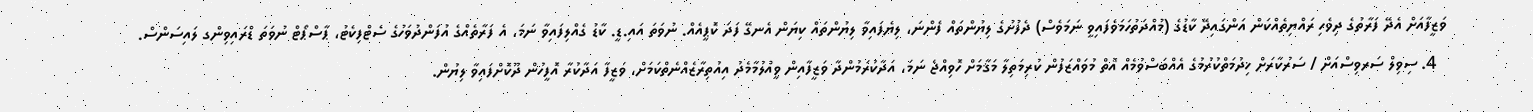ވަޒީފާއަށް އެދޭ ފަރާތުގެ ދިވެހި ރައްޔިތެއްކަން އަންގައިދޭ ކާޑުގެ (މުއްދަތުހަމަވެފައިވީ ނަމަވެސް) ދެފުށުގެ ލިޔުންތައް ފެންނަ، ލިޔެފައިވާ ލިޔުންތައް ކިޔަން އެނގޭ ފަދަ ކޮޕީއެއް. ނުވަތަ އައި.ޑީ. ކާޑު ގެއްލިފައިވާ ނަމަ، އެ ފަރާތެއްގެ އުފަންދުވަހުގެ ސެޓްފިކެޓު، ޕާސްޕޯޓް ނުވަތަ ޑްރައިވިންގ ލައިސަންސް.
  4. ސިވިލް ސަރވިސްއަށް / ސަރުކާރަށް ޚިދުމަތްކުރުމުގެ އެއްބަސްވުމެއް އޮތް މުވައްޒަފުން ކުރިމަތިލާ މަޤާމަށް ހޮވިއްޖެ ނަމަ، އަދާކުރަމުންދާ ވަޒީފާއިން ވީއްލުމާމެދު އިއުތިރާޒެއްނެތްކަމަށް، ވަޒީފާ އަދާކުރާ އޮފީހުން ދޫކޮށްފައިވާ ލިޔުން.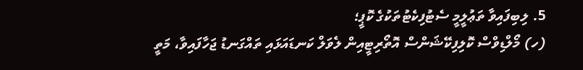5. ލިބިފައިވާ ތަޢުލީމީ ސެޓުފިކެޓުތަކުގެ ކޮޕީ؛
(ހ) މޯލްޑިވްސް ކޮލިފިކޭޝަންސް އޮތޯރިޓީއިން ލެވަލް ކަނޑައަޅައި ތައްގަނޑު ޖަހާފައިވާ، މަތީ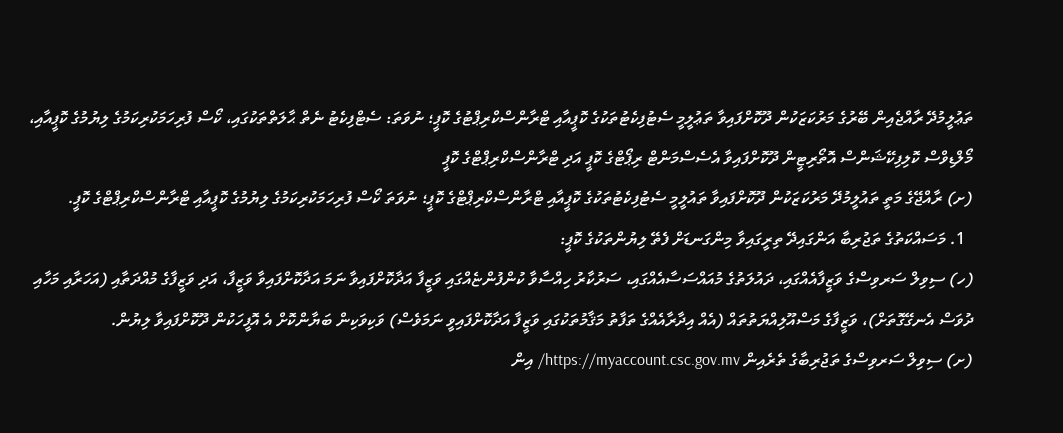ތަޢުލީމުދޭ ރާއްޖެއިން ބޭރުގެ މަރުކަޒަކުން ދޫކޮށްފައިވާ ތަޢުލީމީ ސެޓުފިކެޓުތަކުގެ ކޮޕީއާއި ޓްރާންސްކްރިޕްޓުގެ ކޮޕީ؛ ނުވަތަ: ސެޓްފިކެޓު ނެތް ޙާލަތްތަކުގައި، ކޯސް ފުރިހަމަކުރިކަމުގެ ލިޔުމުގެ ކޮޕީއާއި، މޯލްޑިވްސް ކޮލިފިކޭޝަންސް އޮތޯރިޓީން ދޫކޮށްފައިވާ އެސެސްމަންޓް ރިޕޯޓްގެ ކޮޕީ އަދި ޓްރާންސްކްރިޕްޓްގެ ކޮޕީ
(ށ) ރާއްޖޭގެ މަތީ ތައުލީމުދޭ މަރުކަޒަކުން ދޫކޮށްފައިވާ ތައުލީމީ ސެޓުފިކެޓުތަކުގެ ކޮޕީއާއި ޓްރާންސްކްރިޕްޓްގެ ކޮޕީ؛ ނުވަތަ ކޯސް ފުރިހަމަކުރިކަމުގެ ލިޔުމުގެ ކޮޕީއާއި ޓްރާންސްކްރިޕްޓްގެ ކޮޕީ.
  1. މަސައްކަތުގެ ތަޖުރިބާ އަންގައިދޭ ތިރީގައިވާ މިންގަނޑަށް ފެތޭ ލިޔުންތަކުގެ ކޮޕީ:
(ހ) ސިވިލް ސަރވިސްގެ ވަޒީފާއެއްގައި، ދައުލަތުގެ މުއައްސަސާއެއްގައި، ސަރުކާރު ހިއްސާވާ ކުންފުންޏެއްގައި ވަޒީފާ އަދާކޮށްފައިވާ ނަމަ އަދާކޮށްފައިވާ ވަޒީފާ، އަދި ވަޒީފާގެ މުއްދަތާއި (އަހަރާއި މަހާއި ދުވަސް އެނގޭގޮތަށް)، ވަޒީފާގެ މަސްއޫލިއްޔަތުތައް (އެއް އިދާރާއެއްގެ ތަފާތު މަޤާމުތަކުގައި ވަޒީފާ އަދާކޮށްފައިވީ ނަމަވެސް) ވަކިވަކިން ބަޔާންކޮށް އެ އޮފީހަކުން ދޫކޮށްފައިވާ ލިޔުން.
(ށ) ސިވިލް ސަރވިސްގެ ތަޖުރިބާގެ ތެރެއިން https://myaccount.csc.gov.mv/ އިން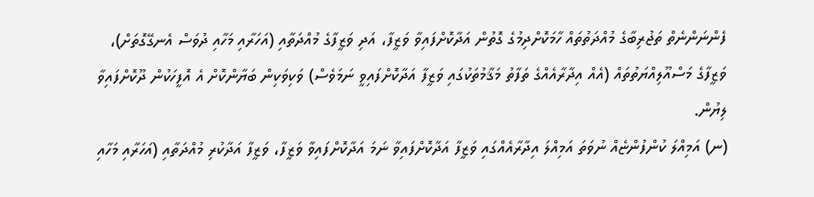ފެންނަންނެތް ތަޖުރިބާގެ މުއްދަތުތައް ހާމަކޮށްދިމުގެ ގޮތުން އަދާކޮށްފައިވާ ވަޒީފާ، އަދި ވަޒީފާގެ މުއްދަތާއި (އަހަރާއި މަހާއި ދުވަސް އެނގޭގޮތަށް)، ވަޒީފާގެ މަސްއޫލިއްޔަތުތައް (އެއް އިދާރާއެއްގެ ތަފާތު މަޤާމުތަކުގައި ވަޒީފާ އަދާކޮށްފައިވީ ނަމަވެސް) ވަކިވަކިން ބަޔާންކޮށް އެ އޮފީހަކުން ދޫކޮށްފައިވާ ލިޔުން.
(ނ) އަމިއްލަ ކުންފުންޏެއް ނުވަތަ އަމިއްލަ އިދާރާއެއްގައި ވަޒީފާ އަދާކޮށްފައިވާ ނަމަ އަދާކޮށްފައިވާ ވަޒީފާ، ވަޒީފާ އަދާކުރި މުއްދަތާއި (އަހަރާއި މަހާއި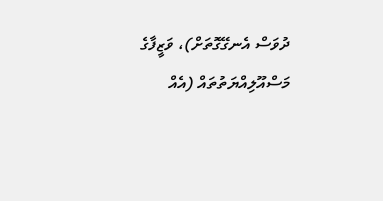ދުވަސް އެނގޭގޮތަށް)، ވަޒީފާގެ މަސްއޫލިއްޔަތުތައް (އެއް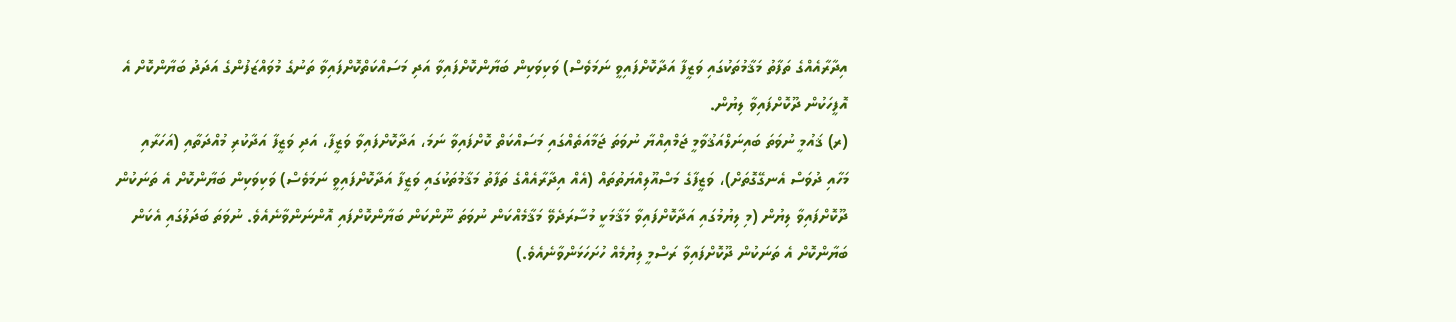އިދާރާއެއްގެ ތަފާތު މަޤާމުތަކުގައި ވަޒީފާ އަދާކޮށްފައިވީ ނަމަވެސް) ވަކިވަކިން ބަޔާންކޮށްފައިވާ އަދި މަސައްކަތްކޮށްފައިވާ ތަނުގެ މުވައްޒަފުންގެ އަދަދު ބަޔާންކޮށް އެ އޮފީހަކުން ދޫކޮށްފައިވާ ލިޔުން.
(ރ) ޤައުމީ ނުވަތަ ބައިނަލްއަޤުވާމީ ޖަމްއިއްޔާ ނުވަތަ ޖަމާއަތެއްގައި މަސައްކަތް ކޮށްފައިވާ ނަމަ، އަދާކޮށްފައިވާ ވަޒީފާ، އަދި ވަޒީފާ އަދާކުރި މުއްދަތާއި (އަހަރާއި މަހާއި ދުވަސް އެނގޭގޮތަށް)، ވަޒީފާގެ މަސްއޫލިއްޔަތުތައް (އެއް އިދާރާއެއްގެ ތަފާތު މަޤާމުތަކުގައި ވަޒީފާ އަދާކޮށްފައިވީ ނަމަވެސް) ވަކިވަކިން ބަޔާންކޮށް އެ ތަނަކުން ދޫކޮށްފައިވާ ލިޔުން (މި ލިޔުމުގައި އަދާކޮށްފައިވާ މަޤާމަކީ މުސާރަދެވޭ މަޤާމެއްކަން ނުވަތަ ނޫންކަން ބަޔާންކޮށްފައި އޮންނަންވާނެއެވެ. ނުވަތަ ބަދަލުގައި އެކަން ބަޔާންކޮށް އެ ތަނަކުން ދޫކޮށްފައިވާ ރަސްމީ ލިޔުމެއް ހުށަހަޅަންވާނެއެވެ.)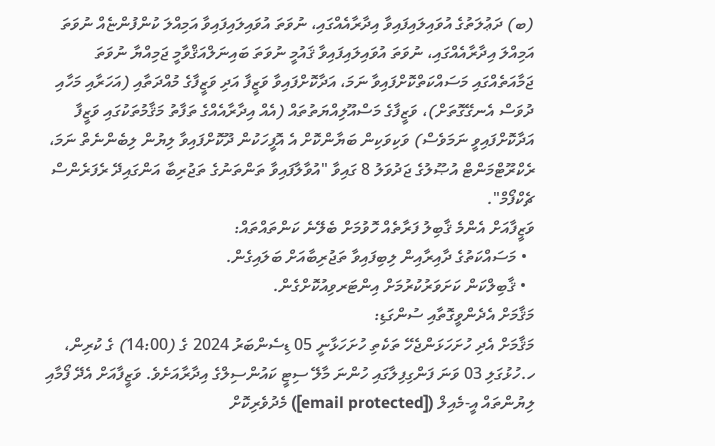(ބ) ދަޢުލަތުގެ އުވައިލައިފައިވާ އިދާރާއެއްގައި، ނުވަތަ އުވައިލައިފައިވާ އަމިއްލަ ކުންފުންޏެއް ނުވަތަ އަމިއްލަ އިދާރާއެއްގައި، ނުވަތަ އުވައިލައިފައިވާ ޤައުމީ ނުވަތަ ބައިނަލްއަޤްވާމީ ޖަމިއްޔާ ނުވަތަ ޖަމާއަތެއްގައި މަސައްކަތްކޮށްފައިވާ ނަމަ، އަދާކޮށްފައިވާ ވަޒީފާ އަދި ވަޒީފާގެ މުއްދަތާއި (އަހަރާއި މަހާއި ދުވަސް އެނގޭގޮތަށް)، ވަޒީފާގެ މަސްއޫލިއްޔަތުތައް (އެއް އިދާރާއެއްގެ ތަފާތު މަޤާމުތަކުގައި ވަޒީފާ އަދާކޮށްފައިވީ ނަމަވެސް) ވަކިވަކިން ބަޔާންކޮށް އެ އޮފީހަކުން ދޫކޮށްފައިވާ ލިޔުން ލިބެންނެތް ނަމަ، ރެކްރޫޓްމަންޓް އުޞޫލުގެ ޖަދުވަލު 8 ގައިވާ "އުވާލާފައިވާ ތަންތަނުގެ ތަޖުރިބާ އަންގައިދޭ ރެފަރެންސް ޗެކްފޯމް".
ވަޒީފާއަށް އެންމެ ޤާބިލު ފަރާތެއް ހޮވުމަށް ބެލޭނެ ކަންތައްތައް:
  • މަސައްކަތުގެ ދާއިރާއިން ލިބިފައިވާ ތަޖުރިބާއަށް ބަލައިގެން.
  • ޤާބިލްކަން ކަށަވަރުކުރުމަށް އިންޓަރވިއުކޮށްގެން.
މަޤާމަށް އެދެންވީގޮތާއި ސުންގަޑި:
މަޤާމަށް އެދި ހުށަހަޅަންޖެހޭ ތަކެތި ހުށަހަޅާނީ 05 ޑިސެންބަރު 2024 ގެ (14:00) ގެ ކުރިން، ހ.ހުޅުގަލި 03 ވަނަ ފަންގިފިލާގައި ހުންނަ މާލޭ ސިޓީ ކައުންސިލްގެ އިދާރާއަށެވެ. ވަޒީފާއަށް އެދޭ ފޯމާއި ލިޔުންތައް އީ-މެއިލް ([email protected]) މެދުވެރިކޮށް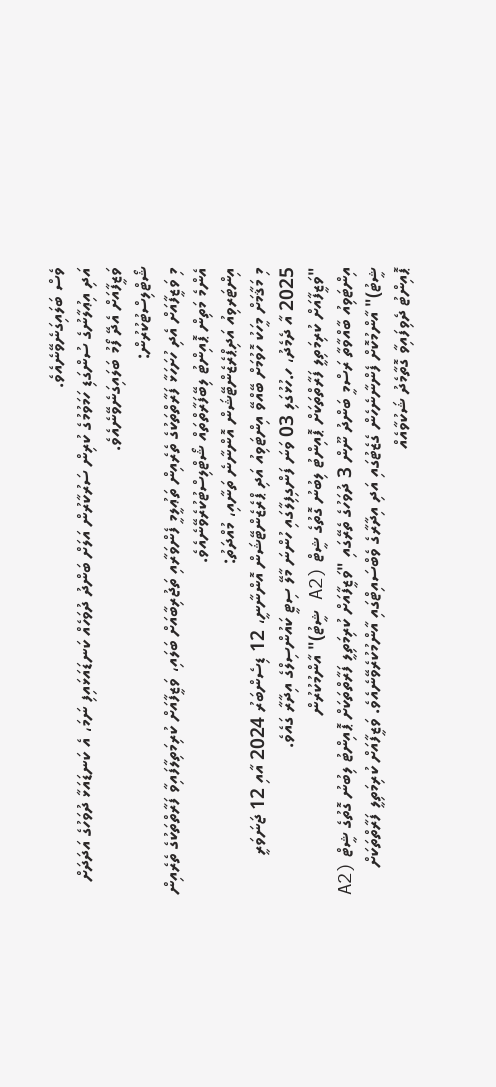ވެސް ބަލައިގަނެވޭނެއެވެ.
އަދި އިޢުލާނުގެ ސުންގަޑި ހަމަވުމުގެ ކުރިން ސަރުކާރުން އަލަށް ބަންދު ދުވަހެއް ކަނޑައަޅައިފި ނަމަ، އެ ކަނޑައަޅާ ދުވަހުގެ އަދަދަށް ވަޒީފާއަށް އެދޭ ފޯމު ބަލައިގަނެވޭނެއެވެ.
ޝޯޓްލިސްޓުކުރުން:
މި ވަޒީފާއަށް އެދި ހުށަހަޅާ ފަރާތްތަކުގެ ތެރެއިން ތަޢުލީމީ ފެންވަރާއި ތަޖުރިބާއަށް ބަލައި، ވަޒީފާއަށް ކުރިމަތިލާފައިވާ ފަރާތްތަކުގެ ތެރެއިން އެންމެ މަތިން ޕޮއިންޓު ލިބޭފަރާތްތައް ޝޯޓްލިސްޓުކުރެވޭނެއެވެ.
އިންޓަރވިއު އަދިޕްރެޒެންޓޭޝަން އޮންނާނެ ތަނާއި، މުއްދަތު:
މި މަޤާމަށް މީހަކު ހޮވުމަށް ބޭއްވޭ އިންޓަވިއު އަދި ޕްރެޒެންޓޭޝަން އޮންނާނީ، 12 ޑިސެންބަރު 2024 އާއި 12 ޖަނަވަރީ 2025 އާ ދެމެދު، ހ.ހުޅުގަލި 03 ވަނަ ފަންގިފިލާގައި ހުންނަ މާލޭ ސިޓީ ކައުންސިލްގެ އިދާރާ ގައެވެ.
"ވަޒީފާއަށް ކުރިމަތިލީ ފަރާތްތަކަށް ޕޮއިންޓު ލިބުނު ގޮތުގެ ޝީޓް (A2 ޝީޓު)" އާންމުކުރުން
އިންޓަވިއު ބާއްވާތާ ރަސްމީ ބަންދު ނޫން 3 ދުވަހުގެ ތެރޭގައި "ވަޒީފާއަށް ކުރިމަތިލީ ފަރާތްތަކަށް ޕޮއިންޓު ލިބުނު ގޮތުގެ ޝީޓް (A2 ޝީޓު)" އާންމުކޮށް ފެންނާނެހެން ގެޒެޓުގައި އަދި އިދާރާގެ ވެބްސައިޓްގައި އާންމުކުރެވޭނެއެވެ. ވަޒީފާއަށް ކުރިމަތިލީ ފަރާތްތަކަށް ޕޮއިންޓު ދެވިފައިވާ ގޮތާމެދު ޝަކުވާއެއް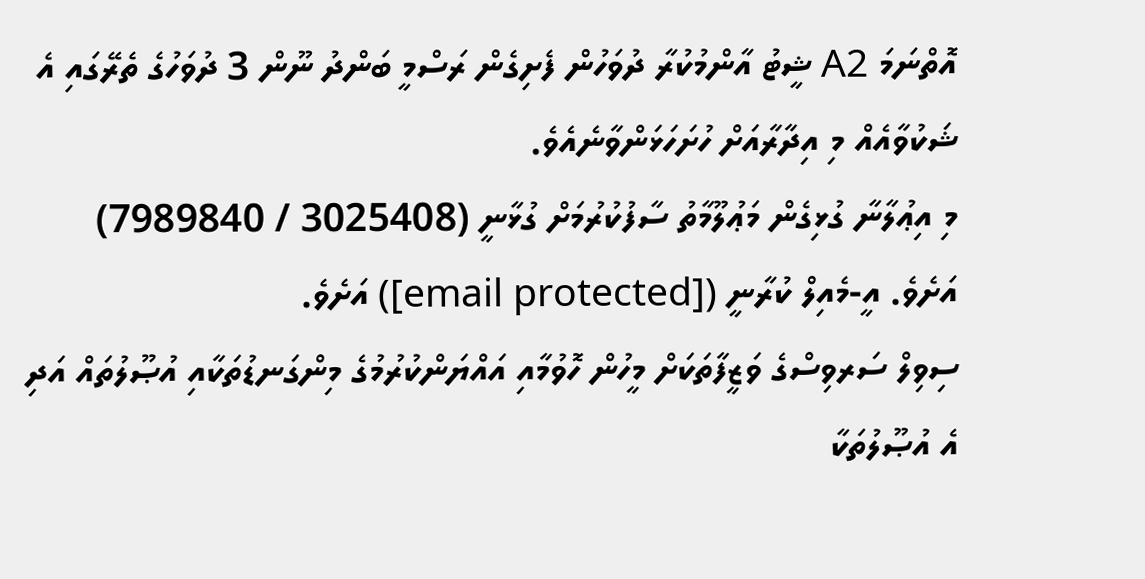އޮތްނަމަ A2 ޝީޓު އާންމުކުރާ ދުވަހުން ފެށިގެން ރަސްމީ ބަންދު ނޫން 3 ދުވަހުގެ ތެރޭގައި އެ ޝަކުވާއެއް މި އިދާރާއަށް ހުށަހަޅަންވާނެއެވެ.
މި އިޢުލާނާ ގުޅިގެން މަޢުލޫމާތު ސާފުކުރުމަށް ގުޅާނީ (3025408 / 7989840) އަށެވެ. އީ-މެއިލް ކުރާނީ ([email protected]) އަށެވެ.
ސިވިލް ސަރވިސްގެ ވަޒީފާތަކަށް މީހުން ހޮވުމާއި އައްޔަންކުރުމުގެ މިންގަނޑުތަކާއި އުޞޫލުތައް އަދި އެ އުޞޫލުތަކާ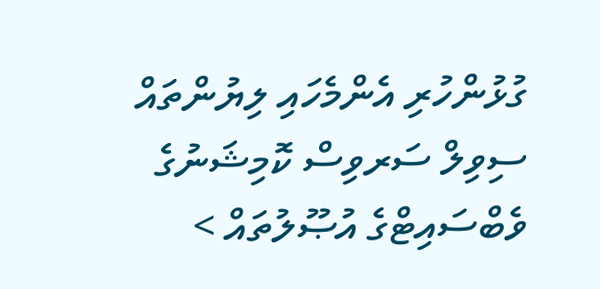ގުޅުންހުރި އެންމެހައި ލިޔުންތައް ސިވިލް ސަރވިސް ކޮމިޝަނުގެ ވެބްސައިޓްގެ އުޞޫލުތައް >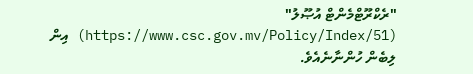"ރެކްރޫޓްމެންޓް އުޞޫލު" (https://www.csc.gov.mv/Policy/Index/51) އިން ލިބެން ހުންނާނެއެވެ.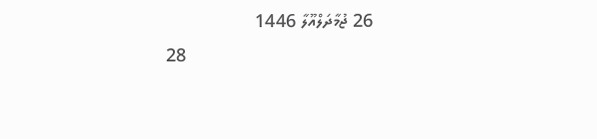26 ޖުމާދަލްއޫލާ 1446
                                        28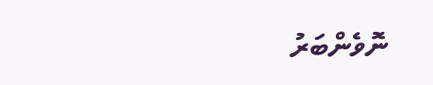ނޮވެންބަރު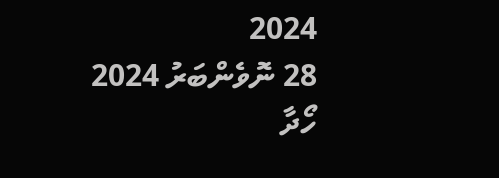2024
28 ނޮވެންބަރު 2024
ހޯދާ